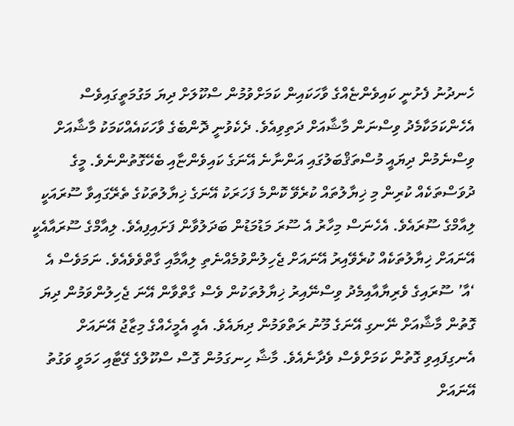ހެނދުނު ފެށުނީ ކައިވެންޏެއްގެ ވާހަކައިން ކަމަށްވުމުން ސްކޫލަށް ދިޔަ މަގުމަތީގައިވެސް އެހެންކަމަކާމެދު ވިސްނަން މާޝާއަށް ދަތިވިއެވެ. ދެކެވުނީ ދޮންބެގެ ވާހަކައެއްކަމަކު މާޝާއަށް ވިސްނެމުން ދިޔައީ މުސްތަޤްބަލުގައި އަންނާނެ އޭނަގެ ކައިވެންޏާއި ބެހޭގޮތުންނެވެ. މީގެ ދުވަސްތަކެއް ކުރިން މި ޚިޔާލުތައް ކުރެވޭ ކޮންމެ ފަހަރަކު އޭނަގެ ޚިޔާލުތަކުގެ ތެރޭގައިވާ ސޫރައަކީ ލިއާމްގެ ސޫރައެވެ. އެހެނަސް މިހާރު އެ ސޫރަ މަޑުމަޑުން ބަދަލުވާން ފަށައިފިއެވެ. ލިއާމްގެ ސޫރައާއެކީ އޭނައަށް ޚިޔާލުތަކެއް ކުރެވޭއިރު އޭނައަށް ޖެހިލުންވުމެއްނެތި ލިއާމާއި ގާތްވެވެއެވެ. ނަމަވެސް އެ ‘އާ’ ސޫރައިގެ ވެރިޔާއާއިމެދު ވިސްނޭއިރު ޚިޔާލުތަކުން ވެސް ގާތްވާން އޭނަ ޖެހިލުންވަމުން ދިޔަ ގޮތުން މާޝާއަށް ނޭނގި އޭނަގެ މޫނު ރަތްވަމުން ދިޔައެވެ. އެއީ އެމީހެއްގެ މިޒާޖު އޭނައަށް އެނގިފައިވި ގޮތުން ކަމަށްވެސް ވެދާނެއެވެ. މާޝާ ހިނގަމުން ގޮސް ސްކޫލްގެ ގޭޓާއި ހަމަވީ ވަގުތު އޭނައަށް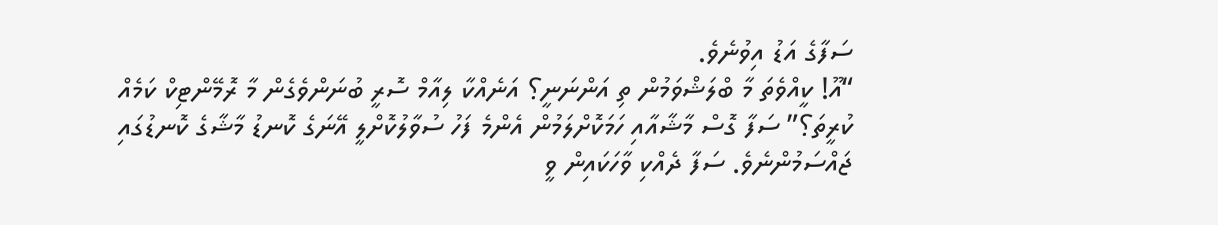ސަފާގެ އަޑު އިވުނެވެ.
“އޫ! ކީއްވެތަ މާ ބްލަޝްވަމުން ތި އަންނަނީ؟ އަނެއްކާ ލިއާމް ސޮރީ ބުނަންވެގެން މާ ރޮމޭންޓިކް ކަމެއް ކުރީތަ؟” ސަފާ ގޮސް މާޝާއާއި ހަމަކޮށްލަމުން އެންމެ ފަހު ސުވާލުކޮށްލީ އޭނަގެ ކޮނޑު މާޝާގެ ކޮނޑުގައި ޖައްސަމުންނެވެ. ސަފާ ދެއްކި ވާހަކައިން ވީ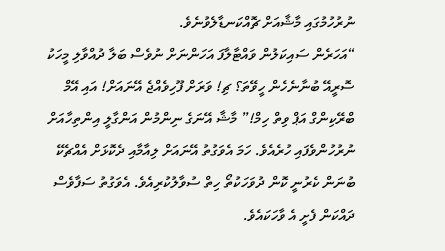ނުރުހުމުގައި މާޝާއަށް ޗޮއްކަނޑާލެވުނެވެ.
“އަހަރެން ސައިކަލުން ވައްޓާލާފަ އަހަންނަށް ނުވެސް ބަލާ ދުއްވާލި މީހަކު ސޮރީއޭ ބުނާނެހެން ހީވޭތަ؟ ޗި! ވަރަށް ފޫހިވެއްޖެ އޭނައަށް! އައި އޭމް ބްރޭކިންގް އަޕް ވިތް ހިމް!” މާޝާ އޭނަގެ ނިންމުން އަންގާލީ އިންތިހާއަށް ނުރުހުންވެފައި ހުރެއެވެ. ހަމަ އެވަގުތު އޭނައަށް ލިއާމާއި ދެކޮޅަށް އެއްޗެކޭ ބުނަން ކެރުނީ ކޮން ދުވަހަކުތޯ ހިތް ސުވާލުކުރިއެވެ. އެވަގުތު ސަފާވެސް ދައްކަން ފެށީ އެ ވާހަކައެވެ.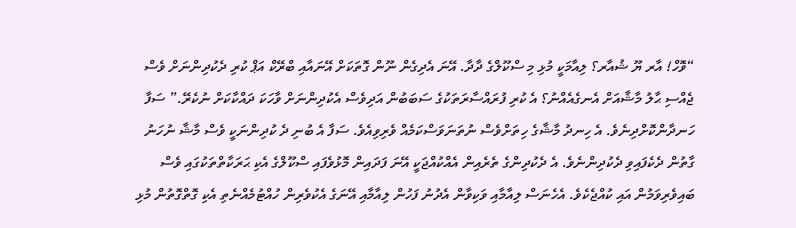“ވޮހް! އާރ ޔޫ ޝުއާރ؟ ލިއާމަކީ މުޅި މި ސްކޫލްގެ ދާދާ. އޭނަ އެދިގެން ނޫން ގޮތަކަށް އޭނައާއި ބްރޭކް އަޕް ކުރި ދެކުދިންނަށް ވެސް ޖެއްސި ޙާލު މާޝާއަށް އެނގެއެއްނު؟ އެ ކުރި ފުރައްސާރަތަކުގެ ސަބަބުން އަދިވެސް އެކުދިންނަށް ވާހަކަ ދައްކާކަށް ނުކެރޭ.” ސަފާ ހަނދާންކޮށްދިނެވެ. އެ ހިނދު މާޝާގެ ހިތަށްވެސް ނުތަނަވަސްކަމެއް ވެރިވިއެވެ. ސަފާ އެ ބުނި ދެ ކުދިންނަކީ ވެސް މާޝާ ނުހަނު ގާތުން ދެކެފައިވި ދެކުދިންނެވެ. އެ ދެކުދިންގެ ތެރެއިން އެއްކުއްޖަކީ އޭނަ ފަދައިން މޮޅުވެފައި ސްކޫލްގެ އެކި ޙަރަކާތްތަކުގައި ވެސް ބައިވެރިވަމުން އައި ކުއްޖެކެވެ. އެހެނަސް ލިއާމާއި ވަކިވާން އެދުނު ފަހުން ލިއާމާއި އޭނަގެ އެކުވެރިން ހުއްޓުމެއްނެތި އެކި ގޮތްގޮތުން މުޅި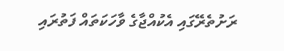ރަށުތެރޭގައި އެކުއްޖާގެ ވާހަކަތައް ފަތުރައި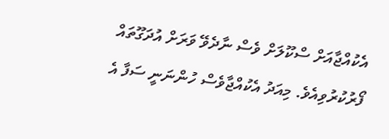އެކުއްޖާއަށް ސްކޫލަށް ވެސް ނާދެވޭ ވަރަށް އުދަގޫތައް ފޯރުކުރުވިއެވެ. މިއަދު އެކުއްޖާވެސް ހުންނަނީ ސަފާ އެ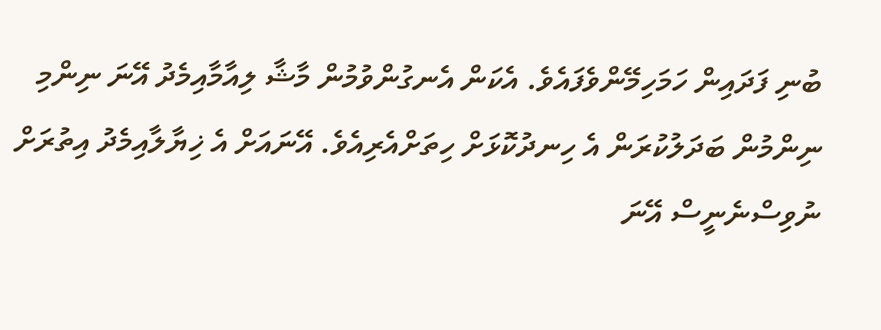ބުނި ފަދައިން ހަމަހިމޭންވެފައެވެ. އެކަން އެނގުންވުމުން މާޝާ ލިއާމާއިމެދު އޭނަ ނިންމި ނިންމުން ބަދަލުކުރަން އެ ހިނދުކޮޅަށް ހިތަށްއެރިއެވެ. އޭނައަށް އެ ޚިޔާލާއިމެދު އިތުރަށް ނުވިސްނެނީސް އޭނަ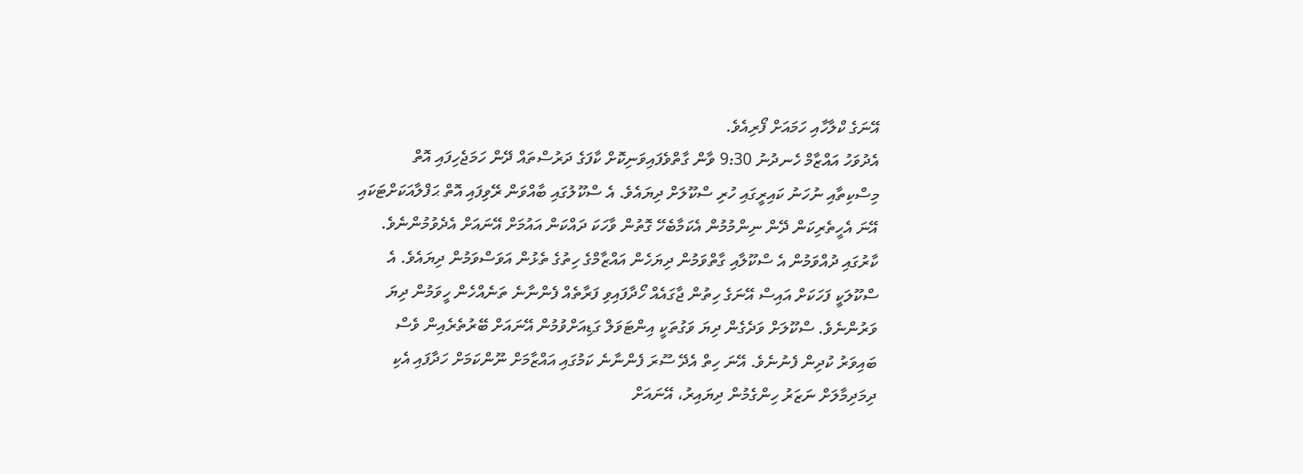އޭނަގެ ކްލާހާއި ހަމައަށް ފޯރިއެވެ.
އެދުވަހު އައްޒާމް ހެނދުނު 9:30 ވާން ގާތްވެފައިވަނިކޮށް ކާފަގެ ދަރުސްތައް ދޭން ހަމަޖެހިފައި އޮތް މިސްކިތާއި ނުހަނު ކައިރީގައި ހުރި ސްކޫލަށް ދިޔައެވެ. އެ ސްކޫލުގައި ބާއްވަން ރޭވިފައި އޮތް ޙަފްލާއަކަށްޓަކައި އޭނަ އެހީތެރިކަން ދޭން ނިންމުމުން އެކަމާބެހޭ ގޮތުން ވާހަކަ ދައްކަން އައުމަށް އޭނައަށް އެދެވުމުންނެވެ. ކާރުގައި ދުއްވަމުން އެ ސްކޫލާއި ގާތްވަމުން ދިޔަހެން އައްޒާމްގެ ހިތުގެ ތެޅުން އަވަސްވަމުން ދިޔައެވެ. އެ ސްކޫލަކީ ފަހަކަށް އައިސް އޭނަގެ ހިތުން ޖާގައެއް ހޯދާފައިވި ފަރާތެއް ފެންނާނެ ތަނެއްހެން ހީވަމުން ދިޔަ ވަރުންނެވެ. ސްކޫލަށް ވަދެގެން ދިޔަ ވަގުތަކީ އިންޓަވަލް ގަޑިއަށްވުމުން އޭނައަށް ބޭރުތެރެއިން ވެސް ބައިވަރު ކުދިން ފެނުނެވެ. އޭނަ ހިތް އެދޭ ސޫރަ ފެންނާނެ ކަމުގައި އައްޒާމަށް ނޫންކަމަށް ހަދާފައި އެކި ދިމަދިމާލަށް ނަޒަރު ހިންގެމުން ދިޔައިރު، އޭނައަށް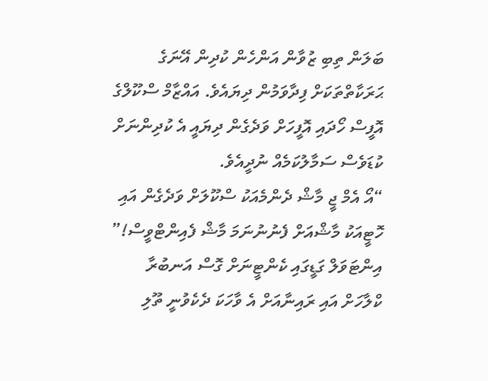ބަލަން ތިބި ޒުވާން އަންހެން ކުދިން އޭނަގެ ޙަރަކާތްތަކަށް ފިދާވަމުން ދިޔައެވެ. އައްޒާމް ސްކޫލްގެ އޮފީސް ހޯދައި އޮފީހަށް ވަދެގެން ދިޔައީ އެ ކުދިންނަށް ކުޑަވެސް ސަމާލުކަމެއް ނުދީއެވެ.
“އޯ އެމް ޖީ މާޝް ދެންމެއަކު ސްކޫލަށް ވަދެގެން އައި ހޮޓީއަކު މާޝްއަށް ފެނުނުނަމަ މާޝް ފެއިންޓްވީސް!” އިންޓަވަލް ގަޑީގައި ކެންޓީނަށް ގޮސް އަނބުރާ ކްލާހަށް އައި ރައިނާއަށް އެ ވާހަކަ ދެކެވުނީ ތޫލި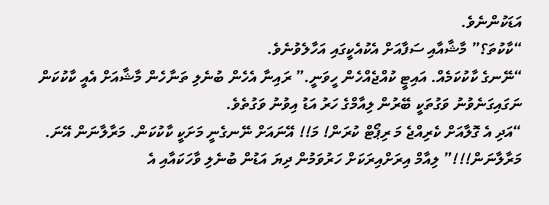އަޑަކުންނެވެ.
“ކާކުތަ؟” މާޝާއާއި ސަފާއަށް އެކުއެކީގައި އަހާލެވުނެވެ.
“ނޭނގެ ކާކުކަމެއް. އައިޓީ ކުއްޖެއްހެން ހީވަނީ.” ރައިނާ އެހެން ބުނެލި ތަނާހެން މާޝާއަށް އެއީ ކާކުކަން ނަގައިގަނެވުނު ވަގުތަކީ ބޭރުން ލިއާމްގެ ހަރު އަޑު އިވުނު ވަގުތެވެ.
“އަދި އެ ގޮލާއަށް ކެރިއްޖެ މަ ރިޕޯޓް ކުރަން! މަ!! އޭނައަށް ނޭނގެނީ މަށަކީ ކާކުކަން. މަރާލާނަން އޭނަ. މަރާލާނަން!!!” ލިއާމް އިރަށްއިރަކަށް ހަރުވަމުން ދިޔަ އަޑުން ބުނެލި ވާހަކައާއި އެ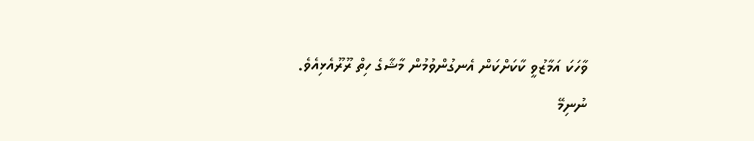ވާހަކަ އަމާޒުވީ ކާކަށްކަން އެނގުންވުމުން މާޝާގެ ހިތް ރޫރޫއެޅިއެވެ.
ނުނިމޭ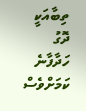ތިބާއަކީ ދޮގު ހަދާފާނެ ކަމަށްވެސް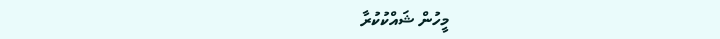މީހުން ޝައްކުކުރާ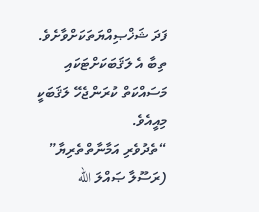ފަދަ ޝަޚްޞިއްޔަތަކަށްވާށެވެ. ތިބާ އެ ލަޤަބަކަށްޓަކައި މަސައްކަތް ކުރަންޖެހޭ ލަޤަބަކީ މިއީއެވެ.
“ތެދުވެރި އަމާނާތްތެރިޔާ”
(ރަސޫލާ ޞައްލަ الله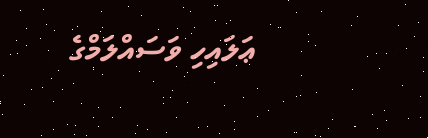ޢަލައިހި ވަސައްލަމްގެ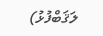ލަޤަބްފުޅު)